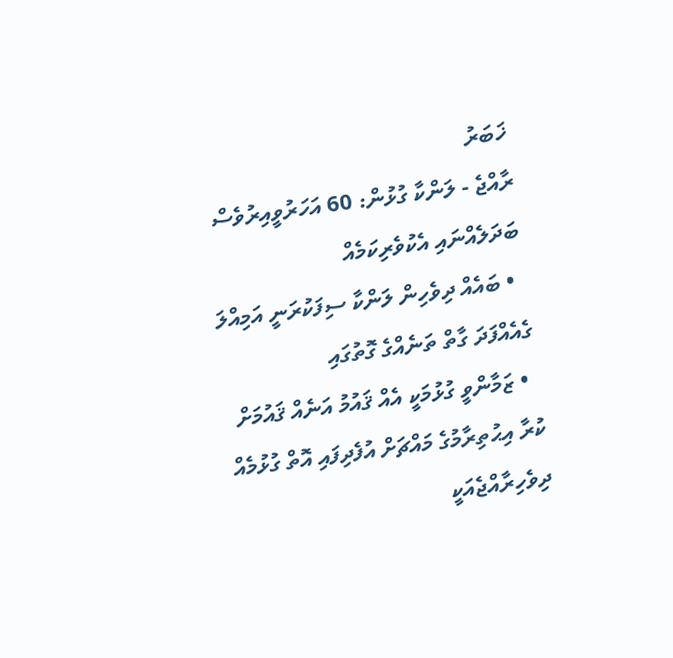ޚަބަރު
ރާއްޖެ - ލަންކާ ގުޅުން: 60 އަހަރުވީއިރުވެސް ބަދަލެއްނައި އެކުވެރިކަމެއް
  • ބައެއް ދިވެހިން ލަންކާ ސިފަކުރަނީ އަމިއްލަ ގެއެއްފަދަ ގާތް ތަނެއްގެ ގޮތުގައި
  • ޒަމާންވީ ގުޅުމަކީ އެއް ޤައުމު އަނެއް ޤައުމަށް ކުރާ އިޙުތިރާމުގެ މައްޗަށް އުފެދިފައި އޮތް ގުޅުމެއް
ދިވެހިރާއްޖެއަކީ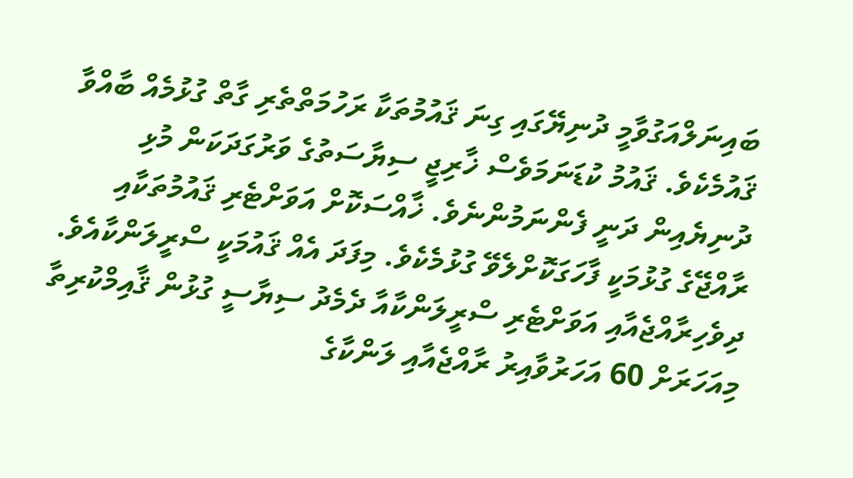ބައިނަލްއަގުވާމީ ދުނިޔޭގައި ގިނަ ޤައުމުތަކާ ރަހުމަތްތެރި ގާތް ގުޅުމެއް ބާއްވާ ޤައުމެކެވެ. ޤައުމު ކުޑަނަމަވެސް ޚާރިޖީ ސިޔާސަތުގެ ވަރުގަދަކަން މުޅި ދުނިޔެއިން ދަނީ ފެންނަމުންނެވެ. ޚާއްސަކޮށް އަވަށްޓެރި ޤައުމުތަކާއި ރާއްޖޭގެ ގުޅުމަކީ ފާހަގަކޮށްލެވޭ ގުޅުމެކެވެ. މިފަދަ އެއް ޤައުމަކީ ސްރީލަންކާއެވެ.
ދިވެހިރާއްޖެއާއި އަވަށްޓެރި ސްރީލަންކާއާ ދެމެދު ސިޔާސީ ގުޅުން ޤާއިމްކުރިތާ މިއަހަރަށް 60 އަހަރުވާއިރު ރާއްޖެއާއި ލަންކާގެ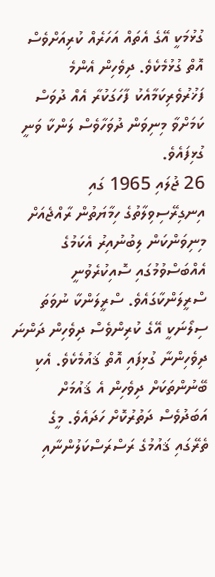ގުޅުމަކީ އޭގެ އެތައް އަހަރެއް ކުރިއަށްވެސް އޮތް ގުޅުމެކެވެ. ދިވެހިން އެންމެ ފަޚުރުވެރިކަމާއެކު ފާހަގަކުރާ އެއް ދުވަސް ކަމަށްވާ މިނިވަން ދުވަހާވެސް ލަންކާ ވަނީ ގުޅިފައެވެ.
26 ޖުލައި 1965 ގައި އިނގިރޭސިވިލާތުގެ ހިމާޔަތުން ރާއްޖެއަށް މިނިވަންކަން ލިބުނުއިރު އެކަމުގެ އެއްބަސްވުމުގައި ސޮއިކުރެވުނީ ސްރީލަންކާގައެވެ. ސްރީލަންކާ ނުވަތަ ސިލޯނަކީ އޭގެ ކުރިންވެސް ދިވެހިން ދަންނަ ދިވެހިންނާ ގުޅިފައި އޮތް ޤައުމެކެވެ. އެކި ބޭނުންތަކަށް ދިވެހިން އެ ޤައުމަށް އަބަދުވެސް ދަތުރުކޮށް ހަދައެވެ. މީގެ ތެރޭގައި ޤައުމުގެ ރަސްރަސްކަލުންނާއި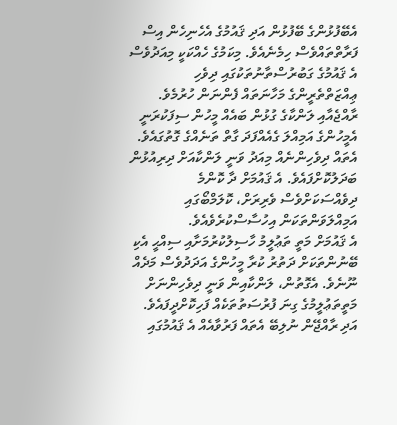އެބޭފުޅުންގެ ބޭފުޅުން އަދި ޤައުމުގެ އެހެނިހެން އިސް ފަރާތްތައްވެސް ހިމެނެއެވެ. މިކަމުގެ ހެއްކަކީ މިއަދުވެސް އެ ޤައުމުގެ ގަބުރުސްތާނުތަކުގައި ދިވެހި ޢިއްޒަތްތެރީންގެ މަހާނަތައް ފެންނަން ހުރުމެވެ.
ރާއްޖެއާއި ލަންކާގެ ގުޅުން ބައެއް މީހުން ސިފަކުރަނީ އެމީހުންގެ އަމިއްލަ ގެއެއްފަދަ ގާތް ތަނެއްގެ ގޮތުގައެވެ. އެތައް ދިވެހިންނެއް މިއަދު ވަނީ ލަންކާއަށް ދިރިއުޅުން ބަދަލުކޮށްފައެވެ. އެ ޤައުމަށް ދާ ކޮންމެ ދިވެއްސަކަށްވެސް ވެރިރަށް، ކޮލަމްބޯގައި އަމިއްލަވަންތަކަން އިހުސާސްކުރެވެއެވެ.
އެ ޤައުމަށް މަތީ ތަޢުލީމު ހާސިލުކުރުމަށާއި ސިއްޙީ އެކި ބޭނުންތަކަށް ދަތުރު ކުރާ މީހުންގެ އަދަދުވެސް މަދެއް ނޫނެވެ. އެގޮތުން، ލަންކާއިން ވަނީ ދިވެހިންނަށް މަތީތަޢުލީމުގެ ގިނަ ފުރުސަތުތަކެއް ފަހިކޮށްދީފައެވެ. އަދި ރާއްޖޭން ނުލިބޭ އެތައް ފަރުވާއެއް އެ ޤައުމުގައި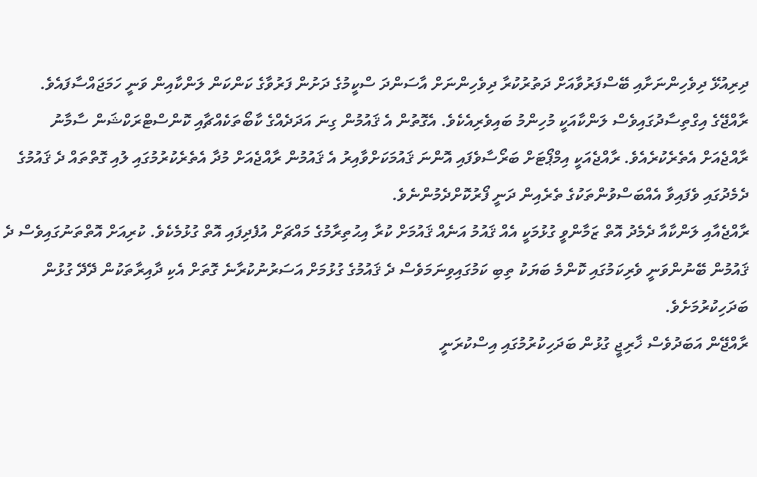ދިރިއުޅޭ ދިވެހިންނަށާއި ބޭސްފަރުވާއަށް ދަތުރުކުރާ ދިވެހިންނަށް އާސަންދަ ސްކީމުގެ ދަށުން ފަރުވާގެ ކަންކަން ލަންކާއިން ވަނީ ހަމަޖައްސާފައެވެ.
ރާއްޖޭގެ އިގްތިސާދުގައިވެސް ލަންކާއަކީ މުހިންމު ބައިވެރިއެކެވެ. އެގޮތުން އެ ޤައުމުން ގިނަ އަދަދެއްގެ ކާބޯތަކެއްޗާއި ކޮންސްޓްރަކްޝަން ސާމާނު ރާއްޖެއަށް އެތެރެކުރެއެވެ. ރާއްޖެއަކީ އިމްޕޯޓަށް ބަރޯސާވެފައި އޮންނަ ޤައުމަކަށްވާއިރު އެ ޤައުމުން ރާއްޖެއަށް މުދާ އެތެރެކުރުމުގައި ލުއި ގޮތްތައް ދެ ޤައުމުގެ ދެމެދުގައި ވެފައިވާ އެއްބަސްވުންތަކުގެ ތެރެއިން ދަނީ ފޯރުކޮށްދެމުންނެވެ.
ރާއްޖެއާއި ލަންކާއާ ދެމެދު އޮތް ޒަމާންވީ ގުޅުމަކީ އެއް ޤައުމު އަނެއް ޤައުމަށް ކުރާ އިޙުތިރާމުގެ މައްޗަށް އުފެދިފައި އޮތް ގުޅުމެކެވެ. ކުރިއަށް އޮތްތަނުގައިވެސް ދެ ޤައުމުން ބޭނުންވަނީ ވެރިކަމުގައި ކޮންމެ ބަޔަކު ތިބި ކަމުގައިވިނަމަވެސް ދެ ޤައުމުގެ ގުޅުމަށް އަސަރުނުކުރާނެ ގޮތަށް އެކި ދާއިރާތަކުން ދޭދޭ ގުޅުން ބަދަހިކުރުމަށެވެ.
ރާއްޖޭން އަބަދުވެސް ޚާރިޖީ ގުޅުން ބަދަހިކުރުމުގައި އިސްކުރަނީ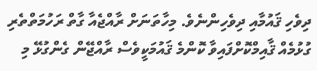ދިވެހި ޤައުމާއި ދިވެހިންނެވެ. މިހާތަނަށް ރާއްޖެއާ ގާތް ރަހުމަތްތެރި ގުޅުމެއް ޤާއިމްކޮށްފައިވާ ކޮންމެ ޤައުމަކީވެސް ރާއްޖޭން ގެންގުޅޭ މި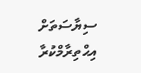ސިޔާސަތަށް އިޙްތިރާމްކުރާ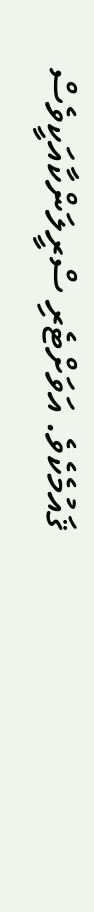ޤައުމެކެވެ. އަވަށްޓެރި ސްރީލަންކާއަކީވެސް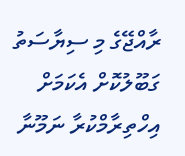ރާއްޖޭގެ މި ސިޔާސަތު ގަބޫލުކޮށް އެކަމަށް އިހްތިރާމްކުރާ ނަމޫނާ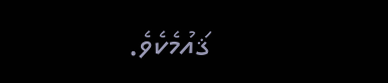ޤައުމެކެވެ.